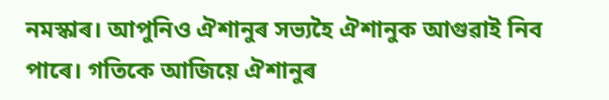নমস্কাৰ। আপুনিও ঐশানুৰ সভ্যহৈ ঐশানুক আগুৱাই নিব পাৰে। গতিকে আজিয়ে ঐশানুৰ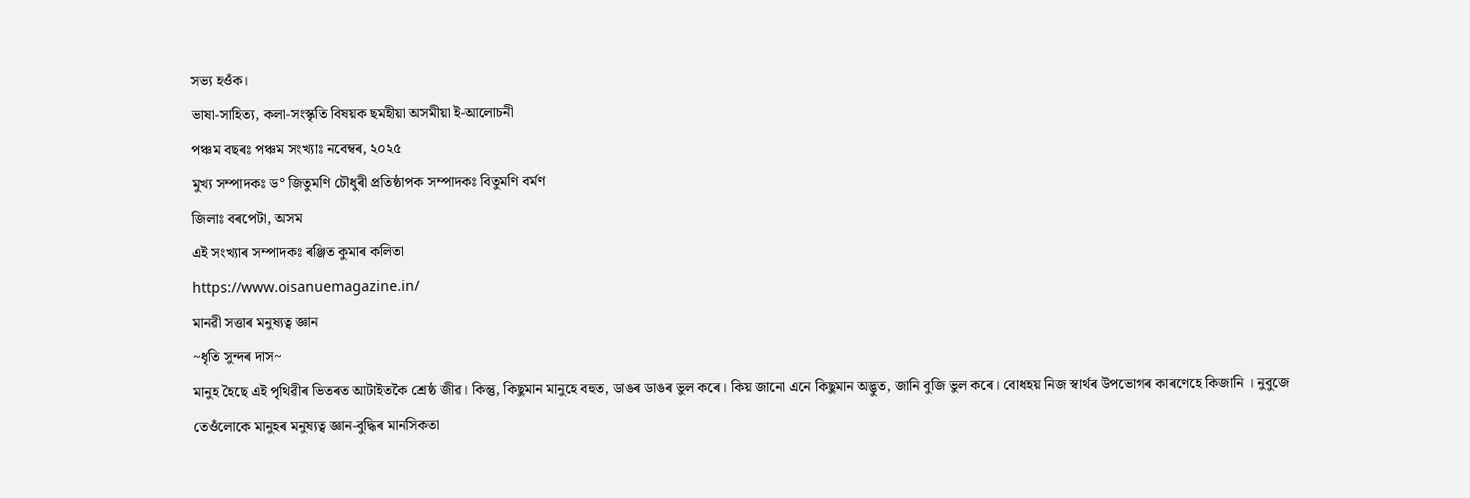সভ্য হওঁক।
ভাষা-সাহিত্য, কলা-সংস্কৃতি বিষয়ক ছমহীয়া অসমীয়া ই-আলোচনী
পঞ্চম বছৰঃ পঞ্চম সংখ্যাঃ নবেম্বৰ, ২০২৫
মুখ্য সম্পাদকঃ ড° জিতুমণি চৌধুৰী প্ৰতিষ্ঠাপক সম্পাদকঃ বিতুমণি বৰ্মণ
জিলাঃ বৰপেটা, অসম
এই সংখ্যাৰ সম্পাদকঃ ৰঞ্জিত কুমাৰ কলিতা
https://www.oisanuemagazine.in/
মানৱী সত্তাৰ মনুষ্যত্ব জ্ঞান
~ধৃতি সুন্দৰ দাস~
মানুহ হৈছে এই পৃথিৱীৰ ভিতৰত আটাইতকৈ শ্ৰেষ্ঠ জীৱ। কিন্তু, কিছুমান মানুহে বহুত, ডাঙৰ ডাঙৰ ভুল কৰে। কিয় জানো এনে কিছুমান অদ্ভুত, জানি বুজি ভুল কৰে। বোধহয় নিজ স্বাৰ্থৰ উপভোগৰ কাৰণেহে কিজানি । নুবুজে তেওঁলোকে মানুহৰ মনুষ্যত্ব জ্ঞান-বুদ্ধিৰ মানসিকতা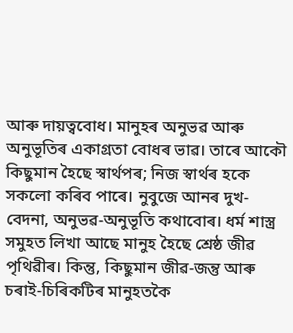আৰু দায়ত্ববোধ। মানুহৰ অনুভৱ আৰু অনুভূতিৰ একাগ্ৰতা বোধৰ ভাৱ। তাৰে আকৌ কিছুমান হৈছে স্বাৰ্থপৰ; নিজ স্বাৰ্থৰ হকে সকলো কৰিব পাৰে। নুবুজে আনৰ দুখ- বেদনা, অনুভৱ-অনুভূতি কথাবোৰ। ধৰ্ম শাস্ত্ৰ সমুহত লিখা আছে মানুহ হৈছে শ্ৰেষ্ঠ জীৱ পৃথিৱীৰ। কিন্তু, কিছুমান জীৱ-জন্তু আৰু চৰাই-চিৰিকটিৰ মানুহতকৈ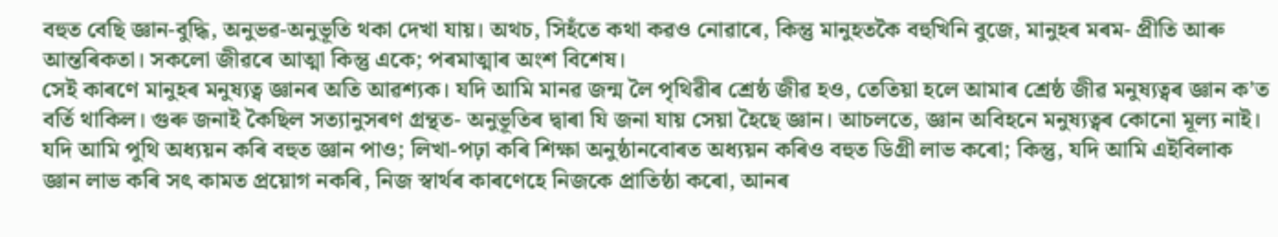বহুত বেছি জ্ঞান-বুদ্ধি, অনুভৱ-অনুভূতি থকা দেখা যায়। অথচ, সিহঁতে কথা কৱও নোৱাৰে, কিন্তু মানুহতকৈ বহুখিনি বুজে, মানুহৰ মৰম- প্ৰীতি আৰু আন্তৰিকতা। সকলো জীৱৰে আত্মা কিন্তু একে; পৰমাত্মাৰ অংশ বিশেষ।
সেই কাৰণে মানুহৰ মনুষ্যত্ব জ্ঞানৰ অতি আৱশ্যক। যদি আমি মানৱ জন্ম লৈ পৃথিৱীৰ শ্ৰেষ্ঠ জীৱ হও, তেতিয়া হলে আমাৰ শ্ৰেষ্ঠ জীৱ মনুষ্যত্বৰ জ্ঞান ক’ত বৰ্তি থাকিল। গুৰু জনাই কৈছিল সত্যানুসৰণ গ্ৰন্থত- অনুভূতিৰ দ্বাৰা যি জনা যায় সেয়া হৈছে জ্ঞান। আচলতে, জ্ঞান অবিহনে মনুষ্যত্বৰ কোনো মূল্য নাই। যদি আমি পুথি অধ্যয়ন কৰি বহুত জ্ঞান পাও; লিখা-পঢ়া কৰি শিক্ষা অনুষ্ঠানবোৰত অধ্যয়ন কৰিও বহুত ডিগ্ৰী লাভ কৰো; কিন্তু, যদি আমি এইবিলাক জ্ঞান লাভ কৰি সৎ কামত প্ৰয়োগ নকৰি, নিজ স্বাৰ্থৰ কাৰণেহে নিজকে প্ৰাতিষ্ঠা কৰো, আনৰ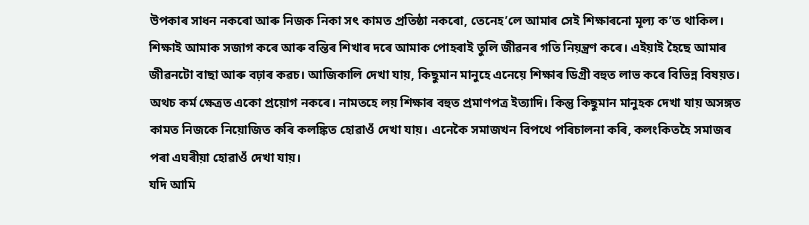উপকাৰ সাধন নকৰো আৰু নিজক নিকা সৎ কামত প্ৰতিষ্ঠা নকৰো, তেনেহ’লে আমাৰ সেই শিক্ষাৰনো মূল্য ক’ত থাকিল।
শিক্ষাই আমাক সজাগ কৰে আৰু বন্তিৰ শিখাৰ দৰে আমাক পোহৰাই তুলি জীৱনৰ গতি নিয়ন্ত্ৰণ কৰে। এইয়াই হৈছে আমাৰ জীৱনটো বাছা আৰু বঢ়াৰ কৱচ। আজিকালি দেখা যায়, কিছুমান মানুহে এনেয়ে শিক্ষাৰ ডিগ্ৰী বহুত লাভ কৰে বিভিন্ন বিষয়ত। অথচ কৰ্ম ক্ষেত্ৰত একো প্ৰয়োগ নকৰে। নামতহে লয় শিক্ষাৰ বহুত প্ৰমাণপত্ৰ ইত্যাদি। কিন্তু কিছুমান মানুহক দেখা যায় অসঙ্গত কামত নিজকে নিয়োজিত কৰি কলঙ্কিত হোৱাওঁ দেখা যায়। এনেকৈ সমাজখন বিপথে পৰিচালনা কৰি, কলংকিতহৈ সমাজৰ পৰা এঘৰীয়া হোৱাওঁ দেখা যায়।
যদি আমি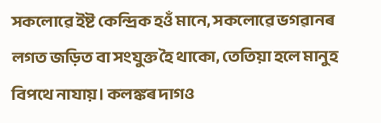সকলোৱে ইষ্ট কেন্দ্ৰিক হওঁ মানে, সকলোৱে ভগৱানৰ লগত জড়িত বা সংযুক্ত হৈ থাকো, তেতিয়া হলে মানুহ বিপথে নাযায়। কলঙ্কৰ দাগও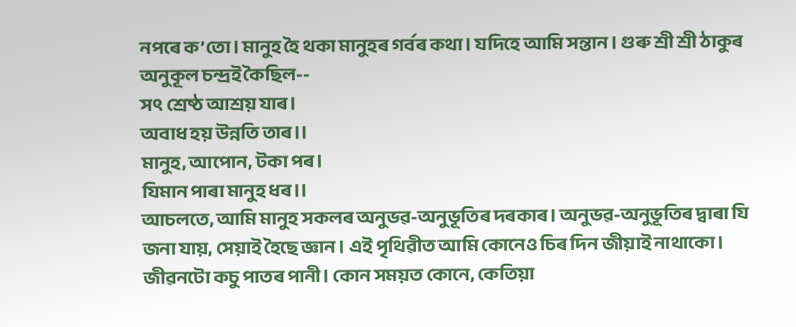নপৰে ক’তো। মানুহ হৈ থকা মানুহৰ গৰ্বৰ কথা। যদিহে আমি সন্তান। গুৰু শ্ৰী শ্ৰী ঠাকুৰ অনুকূল চন্দ্ৰই কৈছিল--
সৎ শ্ৰেষ্ঠ আশ্ৰয় যাৰ।
অবাধ হয় উন্নতি তাৰ।।
মানুহ, আপোন, টকা পৰ।
যিমান পাৰা মানুহ ধৰ।।
আচলতে, আমি মানুহ সকলৰ অনুভৱ-অনুভূতিৰ দৰকাৰ। অনুভৱ-অনুভূতিৰ দ্বাৰা যি জনা যায়, সেয়াই হৈছে জ্ঞান। এই পৃথিৱীত আমি কোনেও চিৰ দিন জীয়াই নাথাকো। জীৱনটো কচু পাতৰ পানী। কোন সময়ত কোনে, কেতিয়া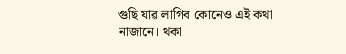গুছি যাৱ লাগিব কোনেও এই কথা নাজানে। থকা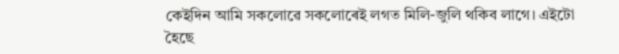কেইদিন আমি সকলোৱে সকলোৰেই লগত মিলি-জুলি থকিব লাগে। এইটো হৈছে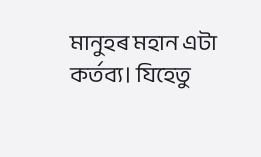মানুহৰ মহান এটা কৰ্তব্য। যিহেতু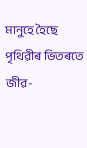মানুহে হৈছে পৃথিৱীৰ ভিতৰতে জীৱ-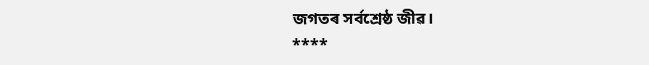জগতৰ সৰ্বশ্ৰেষ্ঠ জীৱ।
****